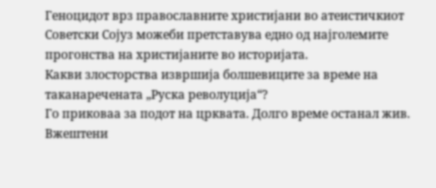Геноцидот врз православните христијани во атеистичкиот Советски Сојуз можеби претставува едно од најголемите прогонства на христијаните во историјата.
Какви злосторства извршија болшевиците за време на таканаречената „Руска револуција“?
Го приковаа за подот на црквата. Долго време останал жив. Вжештени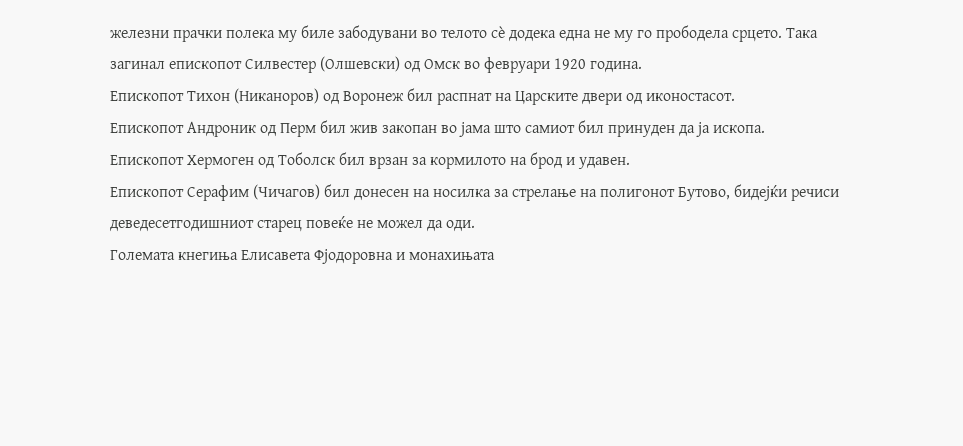железни прачки полека му биле забодувани во телото сѐ додека една не му го прободела срцето. Така загинал епископот Силвестер (Олшевски) од Омск во февруари 1920 година.
Епископот Тихон (Никаноров) од Воронеж бил распнат на Царските двери од иконостасот.
Епископот Андроник од Перм бил жив закопан во јама што самиот бил принуден да ја ископа.
Епископот Хермоген од Тоболск бил врзан за кормилото на брод и удавен.
Епископот Серафим (Чичагов) бил донесен на носилка за стрелање на полигонот Бутово, бидејќи речиси деведесетгодишниот старец повеќе не можел да оди.
Големата кнегиња Елисавета Фјодоровна и монахињата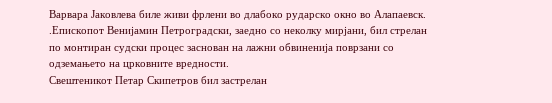Варвара Јаковлева биле живи фрлени во длабоко рударско окно во Алапаевск.
.Епископот Венијамин Петроградски, заедно со неколку мирјани, бил стрелан по монтиран судски процес заснован на лажни обвиненија поврзани со одземањето на црковните вредности.
Свештеникот Петар Скипетров бил застрелан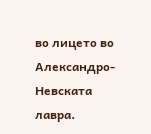во лицето во Александро-Невската лавра.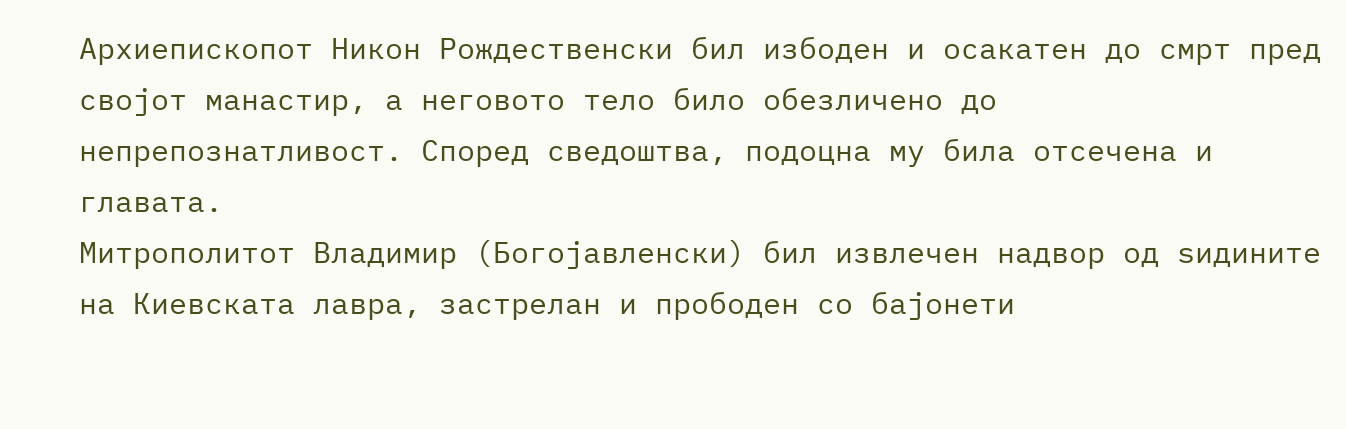Архиепископот Никон Рождественски бил избоден и осакатен до смрт пред својот манастир, а неговото тело било обезличено до непрепознатливост. Според сведоштва, подоцна му била отсечена и главата.
Митрополитот Владимир (Богојавленски) бил извлечен надвор од ѕидините на Киевската лавра, застрелан и прободен со бајонети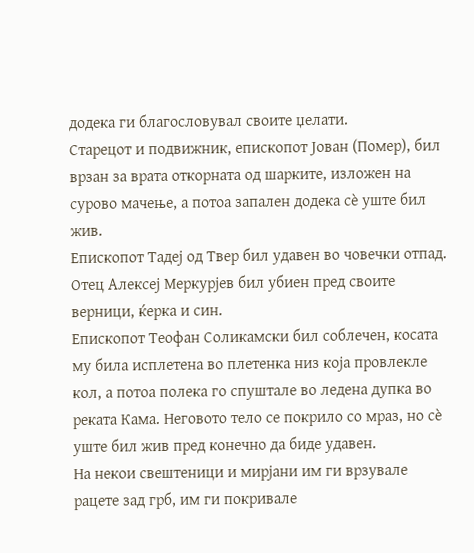додека ги благословувал своите џелати.
Старецот и подвижник, епископот Јован (Помер), бил врзан за врата откорната од шарките, изложен на сурово мачење, а потоа запален додека сѐ уште бил жив.
Епископот Тадеј од Твер бил удавен во човечки отпад.
Отец Алексеј Меркурјев бил убиен пред своите верници, ќерка и син.
Епископот Теофан Соликамски бил соблечен, косата му била исплетена во плетенка низ која провлекле кол, а потоа полека го спуштале во ледена дупка во реката Кама. Неговото тело се покрило со мраз, но сѐ уште бил жив пред конечно да биде удавен.
На некои свештеници и мирјани им ги врзувале рацете зад грб, им ги покривале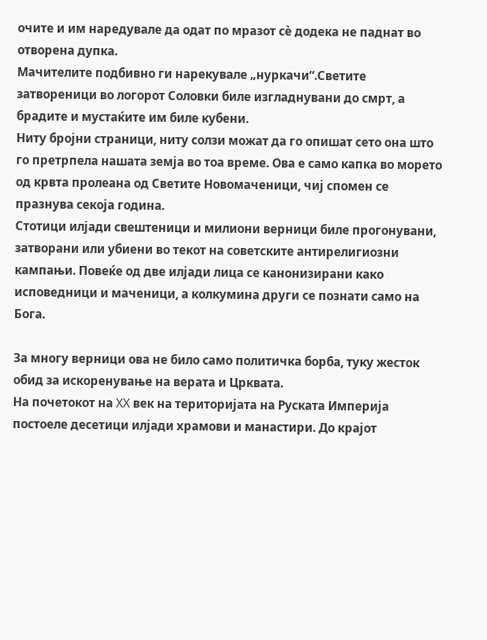очите и им наредувале да одат по мразот сѐ додека не паднат во отворена дупка.
Мачителите подбивно ги нарекувале „нуркачи“.Светите затвореници во логорот Соловки биле изгладнувани до смрт, а брадите и мустаќите им биле кубени.
Ниту бројни страници, ниту солзи можат да го опишат сето она што го претрпела нашата земја во тоа време. Ова е само капка во морето од крвта пролеана од Светите Новомаченици, чиј спомен се празнува секоја година.
Стотици илјади свештеници и милиони верници биле прогонувани, затворани или убиени во текот на советските антирелигиозни кампањи. Повеќе од две илјади лица се канонизирани како исповедници и маченици, а колкумина други се познати само на Бога.

За многу верници ова не било само политичка борба, туку жесток обид за искоренување на верата и Црквата.
На почетокот на XX век на територијата на Руската Империја постоеле десетици илјади храмови и манастири. До крајот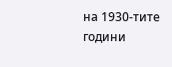на 1930-тите години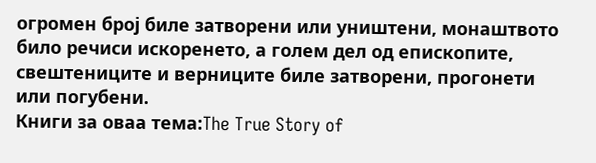огромен број биле затворени или уништени, монаштвото било речиси искоренето, а голем дел од епископите, свештениците и верниците биле затворени, прогонети или погубени.
Книги за оваа тема:The True Story of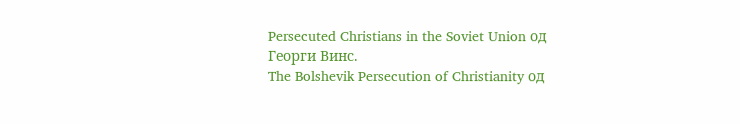Persecuted Christians in the Soviet Union од Георги Винс.
The Bolshevik Persecution of Christianity од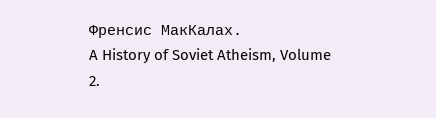Френсис МакКалах.
A History of Soviet Atheism, Volume 2.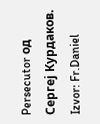Persecutor од Сергеј Курдаков.
Izvor: Fr.Daniel